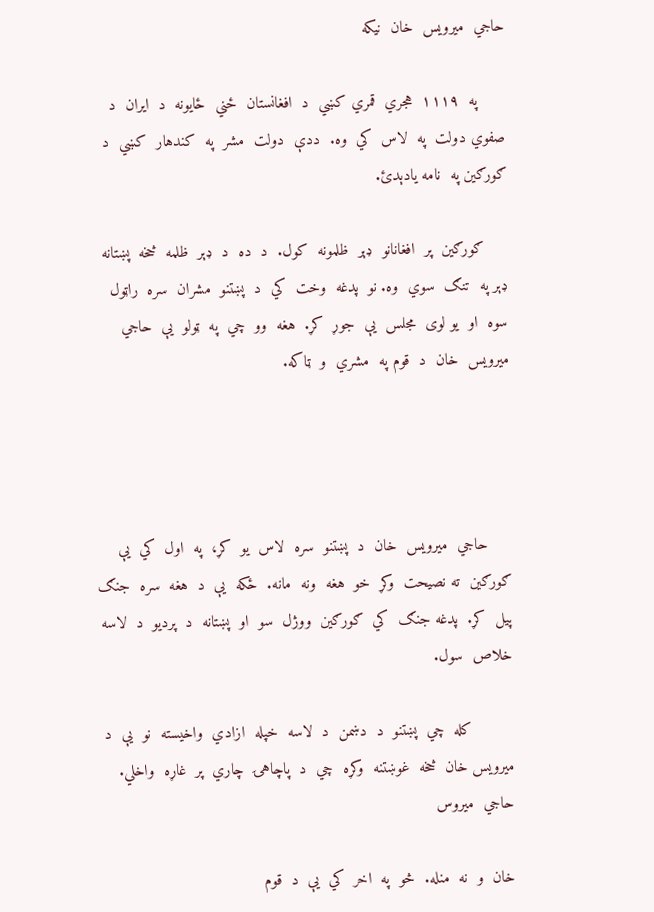حاجي  ميرويس  خان  نيکه

      په  ١١١٩  هجري  قمري کښي  د  افغانستان  ځني  ځايونه  د  ايران  د  صفوي دولت  په  لاس  کي  وه.  ددې  دولت  مشر  په  کندهار  کښي  د  ګورګين په  نامه يادېدئ.

     ګورګين  پر  افغانانو  ډېر  ظلمونه  کول.  د  ده  د  ډېر  ظلمه  څخه  پښتانه  ډېر په  تنګ  سوي  وه. نو  پدغه  وخت  کي  د  پښتنو  مشران  سره  راټول  سوه  او  يو لوی  مجلس  يې  جوړ  کړ.  هغه  وو  چي  په  ټولو  يې  حاجي  ميرويس  خان  د  قوم په  مشري  و  ټاکه.




     حاجي  ميرويس  خان  د  پښتنو  سره  لاس  يو  کړ،  په  اول  کي  يې  ګورګين  ته نصيحت  وکړ  خو  هغه  ونه  مانه.  ځکه  يې  د  هغه  سره  جنګ   پيل  کړ.  پدغه جنګ  کي  ګورګين  ووژل  سو  او  پښتانه  د  پرديو  د  لاسه  خلاص  سول.

         کله  چي  پښتنو  د  دښمن  د  لاسه  خپله  ازادي  واخيسته  نو  يې  د ميرويس خان  څخه  غوښتنه  وکړه  چي  د  پاچاهۍ  چاري  پر  غاړه  واخلي.  حاجي  ميروس

خان  و  نه  منله.  څو  په  اخر  کي  يې  د  قوم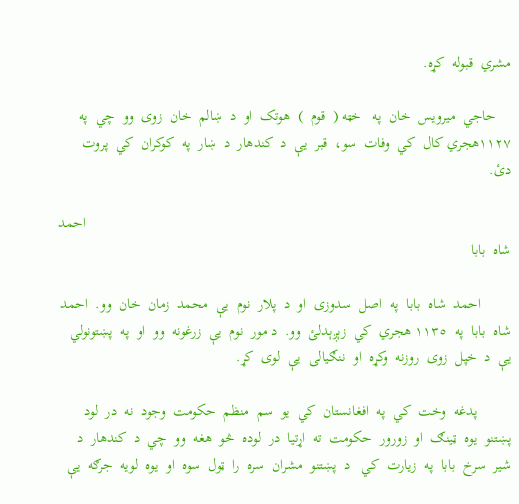مشري  قبوله  کړه.

    حاجي  ميرويس  خان  په   خټه (  قوم  )  هوتک  او  د  ښالم  خان  زوی  وو  چي  په  ١١٢٧هجري کال  کي  وفات  سو،  قبر  يې  د  کندهار  د  ښار  په  کوکران  کي  پروت  دئ.

                                                                                                                 احمد  شاه  بابا

        احمد  شاه  بابا  په  اصل  سدوزی  او  د  پلار  نوم  يې  محمد  زمان  خان  وو.  احمد  شاه  بابا  په  ١١٣٥ هجري  کي  زېږېدلئ  وو.  د مور  نوم  يې  زرغونه  وو  او  په  پښتونولي  يې  د  خپل  زوی  روزنه  وکړه  او  ننګيالی  يې  لوی  کړ.

         پدغه  وخت  کي  په  افغانستان  کي  يو  سم  منظم  حکومت  وجود  نه  در  لود  پښتنو  يوه  ټينګ  او  زورور  حکومت  ته  اړتيا  در  لوده  څو  هغه  وو  چي  د  کندهار  د  شير  سرخ  بابا  په  زيارت  کي   د  پښتنو  مشران  سره  را  ټول  سوه  او  يوه  لويه  جرګه  يې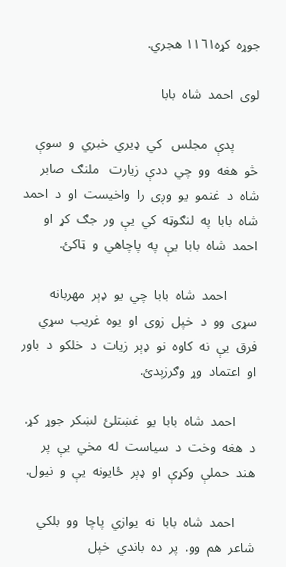جوړه  کړه١١٦١ هجري.

لوی  احمد  شاه  بابا

       پدې  مجلس   کي  ډيري  خبري  و  سوې  څو  هغه  وو  چي  ددې  زيارت   ملنګ  صابر  شاه  د  غنمو  يو  وږی  را  واخيست  او  د  احمد  شاه  بابا  په  لنګوټه  کي  يې  ور  جګ  کړ  او  احمد  شاه  بابا  يې  په  پاچاهي  و  ټاکئ.

         احمد  شاه  بابا  چي  يو  ډېر  مهربانه  سړی  وو  د  خپل  زوی  او  يوه  غريب  سړي  فرق  يې  نه  کاوه  نو  ډېر  زيات  د  خلکو  د  باور  او  اعتماد  وړ  وګرزېدئ.

      احمد  شاه  بابا  يو  غښتلئ  لښکر  جوړ  کړ.  د  هغه  وخت  د  سياست  له  مخي  يې  پر  هند  حملې  وکړې  او  ډېر  ځايونه  يې  و  نيول.

      احمد  شاه  بابا  نه  يوازي  پاچا  وو  بلکي  شاعر  هم  وو.  پر  ده  باندي  خپل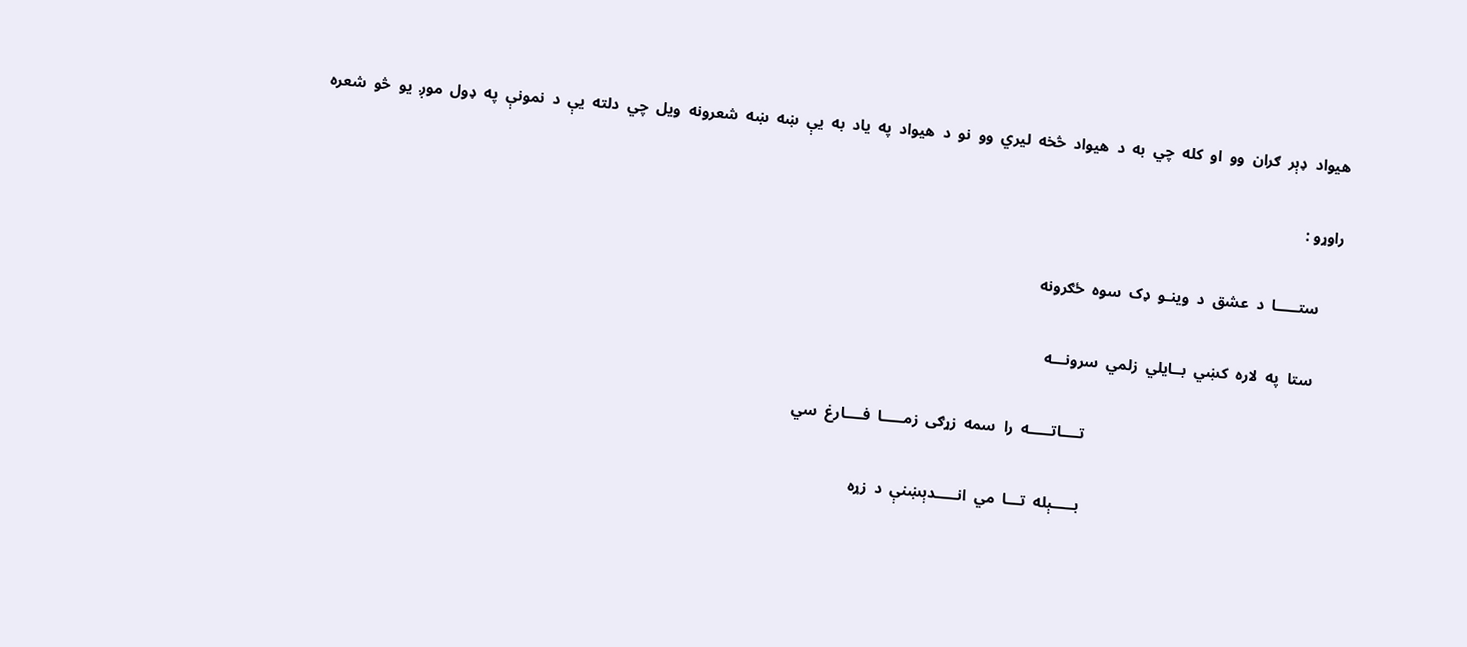هيواد  ډېر  ګران  وو  او  کله  چي  به  د  هيواد  څخه  ليري  وو  نو  د  هيواد  په  ياد  به  يې  ښه  ښه  شعرونه  ويل  چي  دلته  يې  د  نمونې  په  ډول  موږ  يو  څو  شعره

راوړو :

     ستـــــا  د  عشق  د  وينـو  ډک  سوه  ځګرونه

     ستا  په  لاره  کښي  بــايلي  زلمي  سرونـــه

                                                              تــــاتـــــه  را  سمه  زړګی  زمـــــا  فــــارغ  سي

                                                              بـــــېله  تـــا  مي  انـــــدېښنې  د  زړه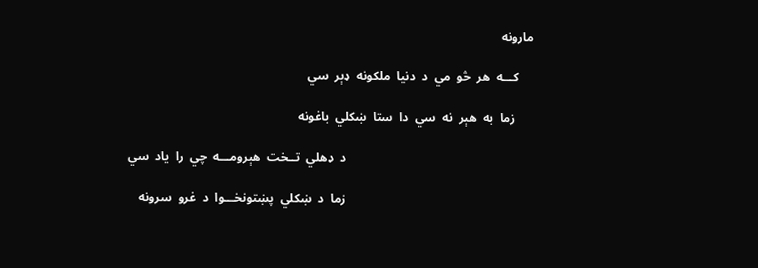مارونه

     کـــه  هر  څو  مي  د  دنيا  ملکونه  ډېر  سي

      زما  به  هېر  نه  سي  دا  ستا  ښکلي  باغونه

                                                            د  ډهلي  تــخت  هېرومـــه  چي  را  ياد  سي

                                                            زما  د  ښکلي  پښتونخـــوا  د  غرو  سرونه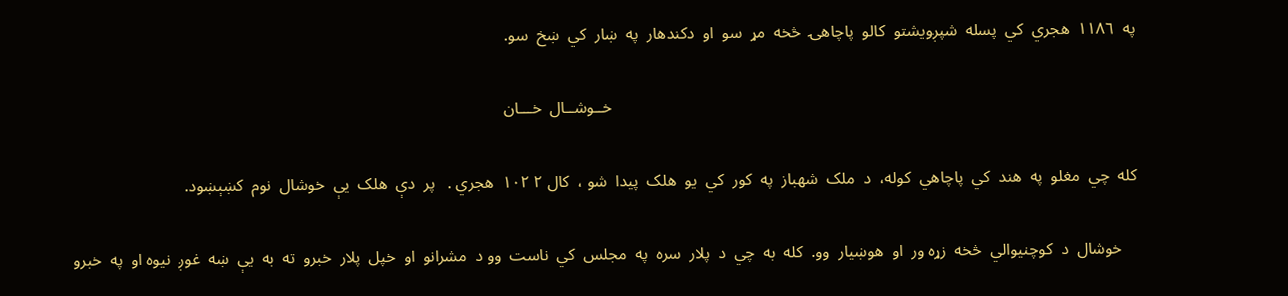په  ١١٨٦  هجري  کي  پسله  شپږويشتو  کالو  پاچاهۍ  څخه  مړ  سو  او  دکندهار  په  ښار  کي  ښخ  سو.

                                                                                                                              خــوشــال  خـــان

کله  چي  مغلو  په  هند  کي  پاچاهي  کوله،  د  ملک  شهباز  په  کور  کي  يو  هلک  پيدا  شو ،  کال ٢ ١٠٢  هجري .   پر  دې  هلک  يې  خوشال  نوم  کښېښود.

    خوشال  د  کوچنيوالي  څخه  زړه ور  او  هوښيار  وو.  کله  به  چي  د  پلار  سره  په  مجلس  کي  ناست  وو د  مشرانو  او  خپل  پلار  خبرو  ته  به  يې  ښه  غوږ  نيوه او  په  خبرو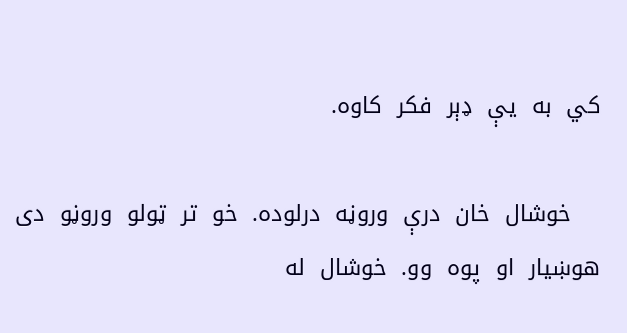کي  به  يې  ډېر  فکر  کاوه.

    خوشال  خان  درې  وروڼه  درلوده.  خو  تر  ټولو  وروڼو  دی  هوښيار  او  پوه  وو.  خوشال  له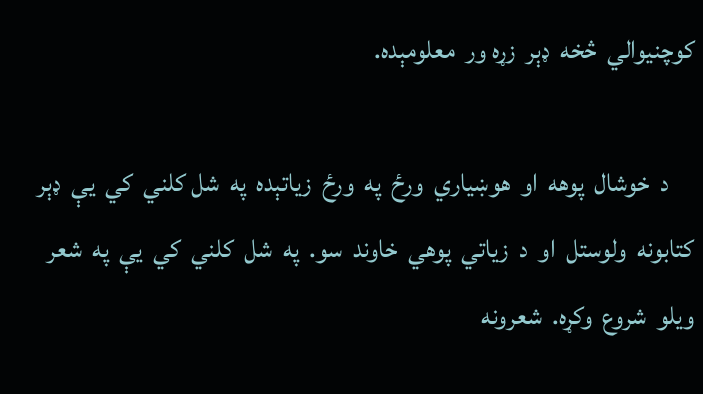کوچنيوالي  څخه  ډېر  زړه ور  معلومېده.

     د  خوشال  پوهه  او  هوښياري  ورځ  په  ورځ  زياتېده  په  شل کلني  کي  يې  ډېر  کتابونه  ولوستل  او  د  زياتي  پوهي  خاوند  سو.  په  شل  کلني  کي  يې  په  شعر  ويلو  شروع  وکړه.  شعرونه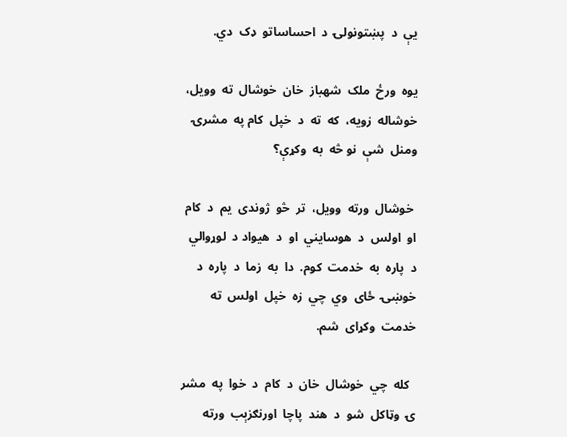يې  د  پښتونولۍ  د  احساساتو  ډک  دي.

يوه  ورځ  ملک  شهباز  خان  خوشال  ته  وويل، خوشاله  زويه،  که  ته  د  خپل  کام په  مشرۍ   ومنل  شې  نو څه  به  وکړې؟

 خوشال  ورته  وويل،  تر  څو  ژوندی  يم  د  کام  او  اولس  د  هوسايني  او  د  هيواد د  لوړوالي  د  پاره  به  خدمت  کوم.  دا  به  زما  د  پاره  د  خوښۍ  ځای  وي  چي  زه  خپل  اولس  ته  خدمت  وکړای  شم.

  کله  چي  خوشال  خان  د  کام  د  خوا  په  مشر ۍ  وټاکل  شو  د  هند  پاچا  اورنګزېب  ورته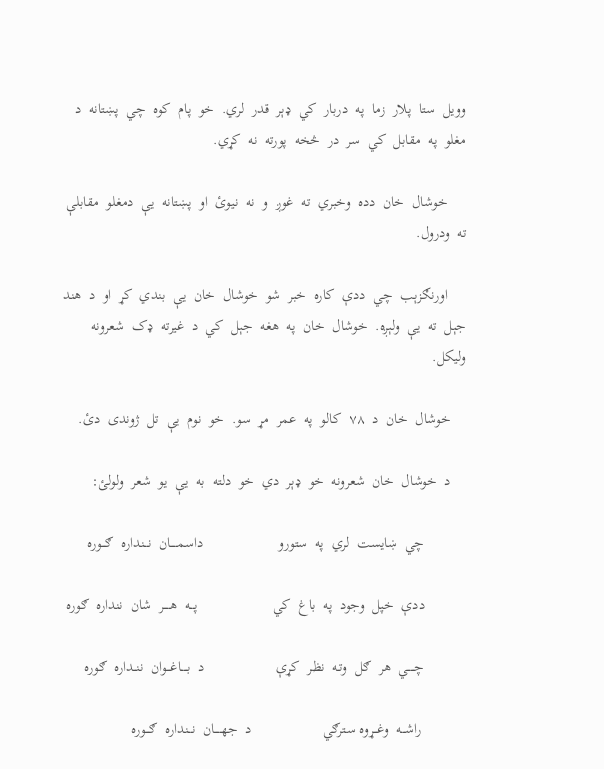وويل  ستا  پلار  زما  په  دربار  کي  ډېر  قدر  لري.  خو  پام  کوه  چي  پښتانه  د  مغلو  په  مقابل  کي  سر  در  څخه  پورته  نه  کړي.

     خوشال  خان  دده  وخبري  ته  غوږ  و  نه  نيوئ  او  پښتانه  يې  دمغلو  مقابلې  ته  ودرول.

     اورنګزېب  چي  ددې  کاره  خبر  شو  خوشال  خان  يې  بندي  کړ  او  د  هند  جېل  ته  يې  ولېږه.  خوشال  خان  په  هغه  جېل  کي  د  غيرته  ډک  شعرونه  وليکل.

    خوشال  خان  د  ٧٨  کالو  په  عمر  مړ  سو.  خو  نوم  يې  تل  ژوندی  دئ.

    د  خوشال  خان  شعرونه  خو  ډېر  دي  خو  دلته  به  يې  يو  شعر  ولولئ:

           چي  ښايست  لري  په  ستورو                    داسمـــــان  نـــنداره  ګـــوره

           ددې  خپل  وجود  په  باغ  کي                    پـــه  هـــــر  شان  ننداره  ګوره

           چـــــي  هر  ګل  وتـه  نظـر  کړې                   د  بـــــاغـــوان  ننــداره  ګوره

            راشـــه  وغـــړوه سـترګي                   د  جهـــــان  نـــنداره  ګـــوره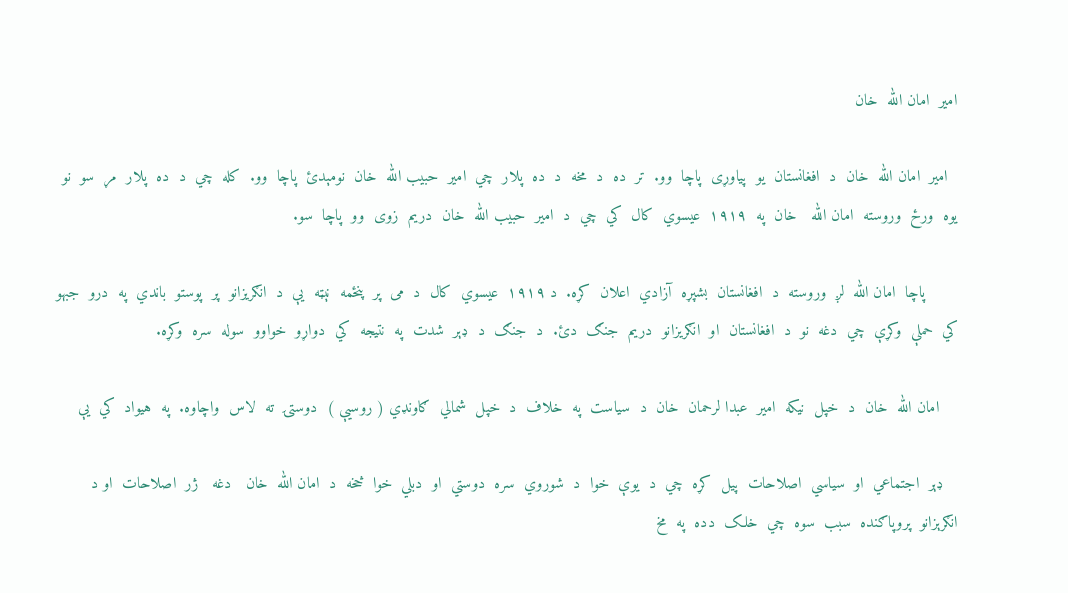امير  امان الله  خان

  امير  امان الله  خان  د  افغانستان  يو  پياوړی  پاچا  وو.  تر  ده  د  مخه  د  ده  پلار  چي  امير  حبيب الله  خان  نومېدئ  پاچا  وو.  کله  چي  د  ده  پلار  مړ  سو  نو  يوه  ورځ  وروسته  امان الله   خان  په  ١٩١٩  عيسوي  کال  کي  چي  د  امير  حبيب الله  خان  دريم  زوی  وو  پاچا  سو.

       پاچا  امان الله  لږ  وروسته  د  افغانستان  بشپړه  آزادي  اعلان  کړه.  د ١٩١٩  عيسوي  کال  د  می  پر  پنځمه  نېټه  يې  د  انګريزانو  پر  پوستو  باندي  په  درو  جبهو  کي  حملې  وکړې  چي  دغه  نو  د  افغانستان  او  انګريزانو  دريم  جنګ  دئ.  د  جنګ  د  ډېر  شدت  په  نتيجه  کي  دواړو  خواوو  سوله  سره  وکړه.

    امان الله  خان  د  خپل  نيکه  امير  عبدا لرحمان  خان  د  سياست  په  خلاف  د  خپل  شمالي  ګاونډي ( روسيې )  دوستۍ  ته  لاس  واچاوه.  په  هيواد  کي  يې

   ډېر  اجتماعي  او  سياسي  اصلاحات  پيل  کړه  چي  د  يوې  خوا  د  شوروي  سره  دوستي  او  دبلي  خوا  څخه  د  امان الله  خان   دغه   ژر  اصلاحات  او د  انګرېزانو  پروپاګنده  سبب  سوه  چي  خلک  دده  په  مخ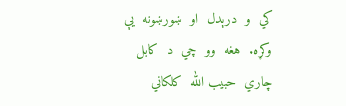کي  و  درېدل  او  ښورښونه  يې  وکړه.  هغه  وو  چي  د  کابل  چاري  حبيب الله  کلکاني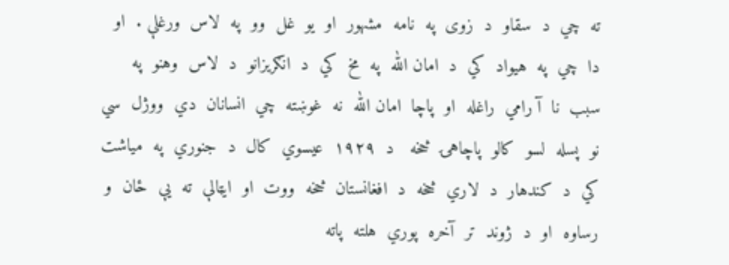ته  چي  د  سقاو  د  زوی  په  نامه  مشهور  او  يو  غل  وو  په  لاس  ورغلې .  او  دا  چي  په  هيواد  کي  د  امان الله  په  مخ  کي  د  انګريزانو  د  لاس  وهنو  په  سبب  نا  آ رامي  راغله  او  پاچا  امان الله  نه  غوښته  چي  انسانان  دي  ووژل  سي  نو  پسله  لسو  کالو  پاچاهۍ  څخه   د  ١٩٢٩  عيسوي  کال  د  جنوري  په  مياشت  کي  د  کندهار  د  لاري  څخه  د  افغانستان  څخه  ووت  او  ايټالې  ته  يې  ځان  و  رساوه  او  د  ژوند  تر  آخره  پوري  هلته  پاته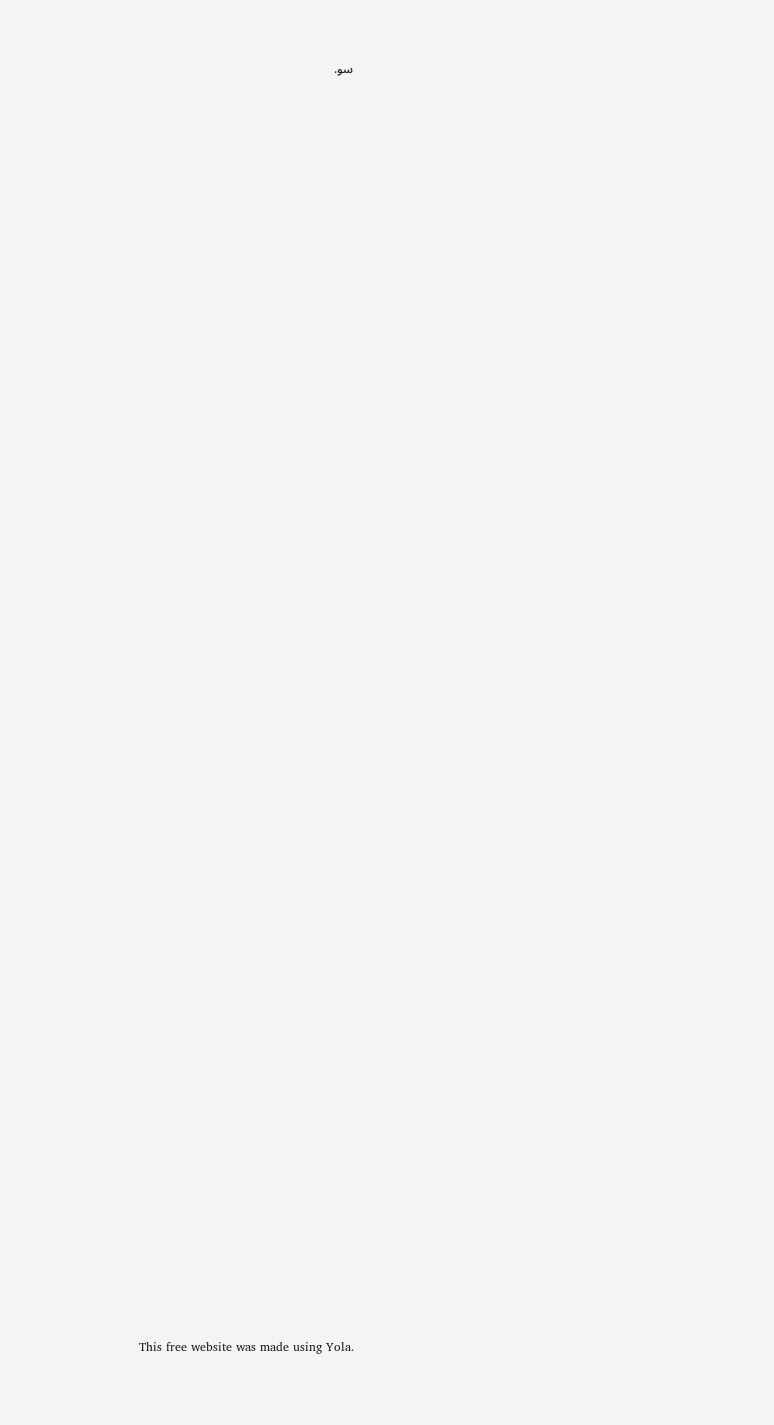سو.



































































This free website was made using Yola.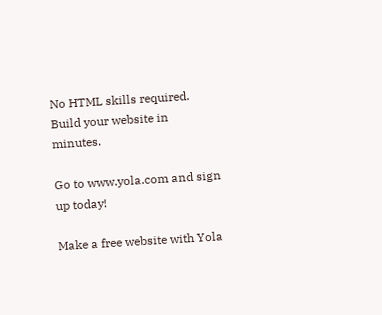No HTML skills required. Build your website in minutes.

Go to www.yola.com and sign up today!

Make a free website with Yola